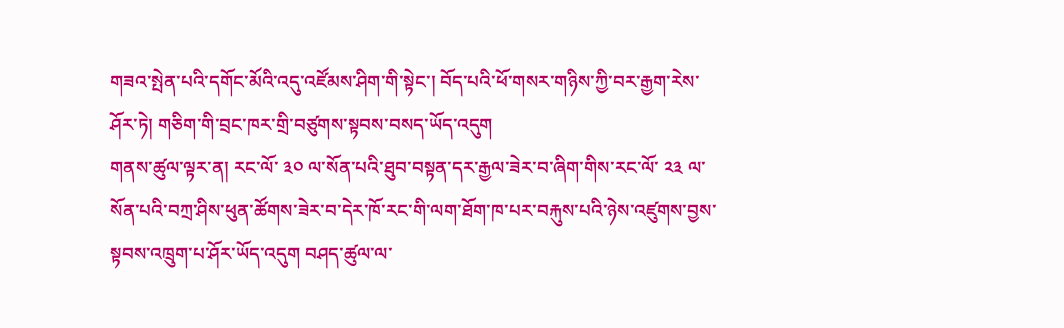གཟའ་སྤེན་པའི་དགོང་མོའི་འདུ་འཛོམས་ཤིག་གི་སྟེང་། བོད་པའི་ཕོ་གསར་གཉིས་ཀྱི་བར་རྒྱག་རེས་ཤོར་ཏེ། གཅིག་གི་བྲང་ཁར་གྲི་བཙུགས་སྟབས་བསད་ཡོད་འདུག
གནས་ཚུལ་ལྟར་ན། རང་ལོ་ ༣༠ ལ་སོན་པའི་ཐུབ་བསྟན་དར་རྒྱལ་ཟེར་བ་ཞིག་གིས་རང་ལོ་ ༢༣ ལ་སོན་པའི་བཀྲ་ཤིས་ཕུན་ཚོགས་ཟེར་བ་དེར་ཁོ་རང་གི་ལག་ཐོག་ཁ་པར་བརྐུས་པའི་ཉེས་འཛུགས་བྱས་སྟབས་འཁྲུག་པ་ཤོར་ཡོད་འདུག བཤད་ཚུལ་ལ་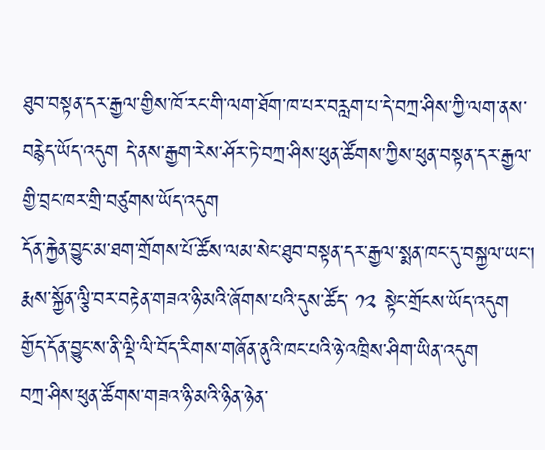ཐུབ་བསྟན་དར་རྒྱལ་གྱིས་ཁོ་རང་གི་ལག་ཐོག་ཁ་པར་བརླག་པ་དེ་བཀྲ་ཤིས་ཀྱི་ལག་ནས་བརྙེད་ཡོད་འདུག དེ་ནས་རྒྱག་རེས་ཤོར་ཏེ་བཀྲ་ཤིས་ཕུན་ཚོགས་ཀྱིས་ཕུན་བསྟན་དར་རྒྱལ་གྱི་བྲང་ཁར་གྲི་བཙུགས་ཡོད་འདུག
དོན་རྐྱེན་བྱུང་མ་ཐག་གྲོགས་པོ་ཚོས་ལམ་སེང་ཐུབ་བསྟན་དར་རྒྱལ་སྨན་ཁང་དུ་བསྐྱལ་ཡང་། རྨས་སྐྱོན་ལྕི་བར་བརྟེན་གཟའ་ཉི་མའི་ཞོགས་པའི་དུས་ཚོད་ ༡༢ སྟེང་གྲོངས་ཡོད་འདུག
གྱོད་དོན་བྱུང་ས་ནི་ལྡི་ལི་བོད་རིགས་གཞོན་ནུའི་ཁང་པའི་ཉེ་འཁྲིས་ཤིག་ཡིན་འདུག
བཀྲ་ཤིས་ཕུན་ཚོགས་གཟའ་ཉི་མའི་ཉིན་ཉེན་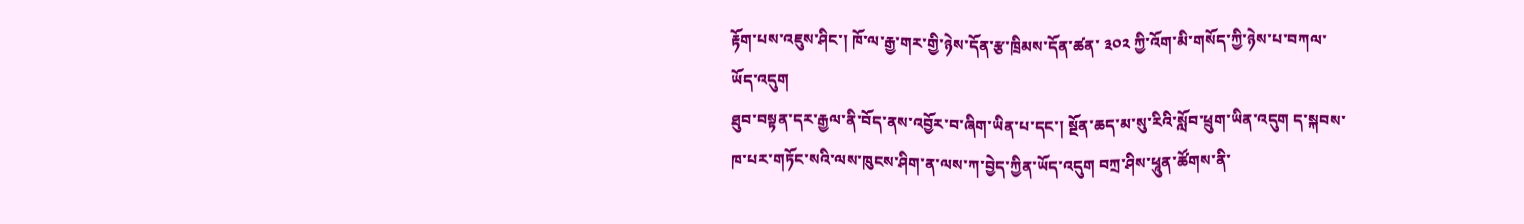རྟོག་པས་འཇུས་ཤིང་། ཁོ་ལ་རྒྱ་གར་གྱི་ཉེས་དོན་རྩ་ཁྲིམས་དོན་ཚན་ ༣༠༢ ཀྱི་འོག་མི་གསོད་ཀྱི་ཉེས་པ་བཀལ་ཡོད་འདུག
ཐུབ་བསྟན་དར་རྒྱལ་ནི་བོད་ནས་འབྱོར་བ་ཞིག་ཡིན་པ་དང་། སྔོན་ཆད་མ་སུ་རིའི་སློབ་ཕྲུག་ཡིན་འདུག ད་སྐབས་ཁ་པར་གཏོང་སའི་ལས་ཁུངས་ཤིག་ན་ལས་ཀ་བྱེད་ཀྱིན་ཡོད་འདུག བཀྲ་ཤིས་ཕཱུན་ཚོགས་ནི་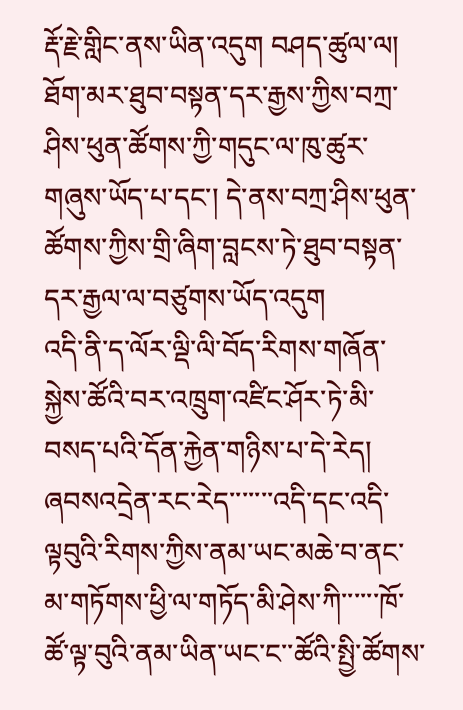རྡོ་རྗེ་གླིང་ནས་ཡིན་འདུག བཤད་ཚུལ་ལ། ཐོག་མར་ཐུབ་བསྟན་དར་རྒྱས་ཀྱིས་བཀྲ་ཤིས་ཕུན་ཚོགས་ཀྱི་གདུང་ལ་ཁུ་ཚུར་གཞུས་ཡོད་པ་དང་། དེ་ནས་བཀྲ་ཤིས་ཕུན་ཚོགས་ཀྱིས་གྲི་ཞིག་བླངས་ཏེ་ཐུབ་བསྟན་དར་རྒྱལ་ལ་བཙུགས་ཡོད་འདུག
འདི་ནི་ད་ལོར་ལྡི་ལི་བོད་རིགས་གཞོན་སྐྱེས་ཚོའི་བར་འཁྲུག་འཛིང་ཤོར་ཏེ་མི་བསད་པའི་དོན་རྐྱེན་གཉིས་པ་དེ་རེད།
ཞབསའདྲེན་རང་རེད་་་་་་་འདི་དང་འདི་ལྟབུའི་རིགས་ཀྱིས་ནམ་ཡང་མཆེ་བ་ནང་མ་གཏོགས་ཕྱི་ལ་གཏོད་མི་ཤེས་ཀི་་་་་་ཁོ་ཚོ་ལྟ་བུའི་ནམ་ཡིན་ཡང་ང་་ཚོའི་སྤྱི་ཚོགས་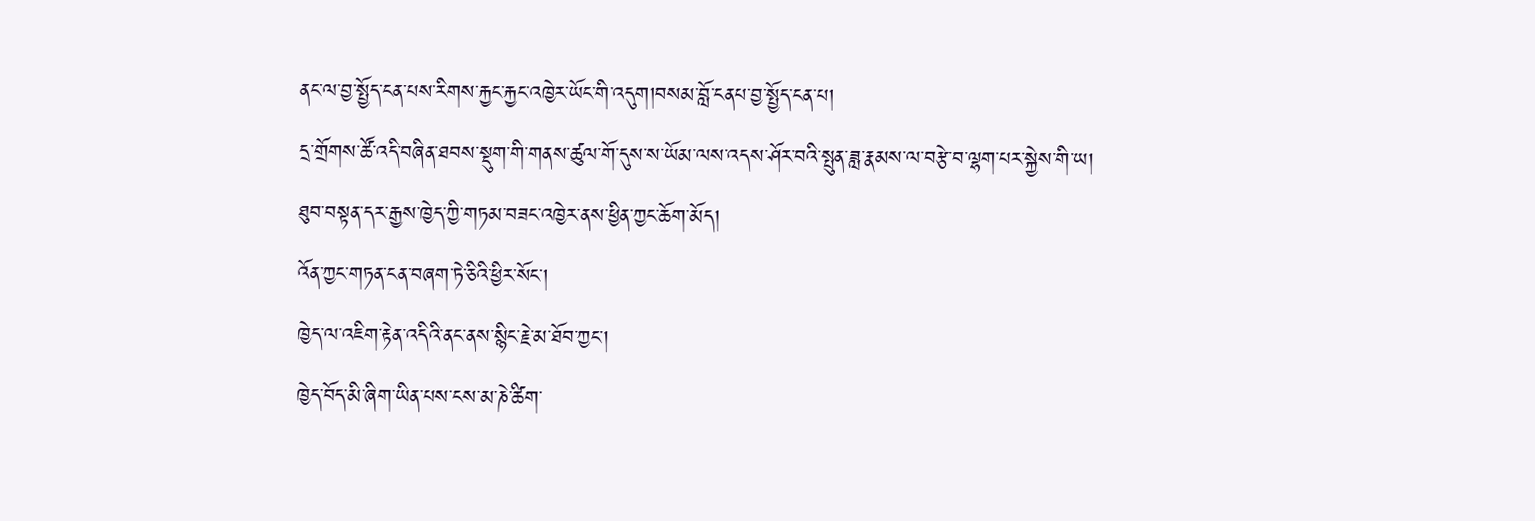ནང་ལ་བྱ་སྤྱོད་ངན་པས་རིགས་རྐྱང་རྐྱང་འཁྱེར་ཡོང་གི་འདུག།བསམ་བློ་ངནཔ་བྱ་སྤྱོད་ངན་པ།
དྲ་གྲོགས་ཚོ་འདི་བཞིན་ཐབས་སྡུག་གི་གནས་ཚུལ་གོ་དུས་ས་ཡོམ་ལས་འདས་ཤོར་བའི་སྤུན་ཟླ་རྣམས་ལ་བརྩེ་བ་ལྷག་པར་སྐྱེས་གི་ཡ།
ཐུབ་བསྟན་དར་རྒྱས་ཁྱེད་ཀྱི་གཏམ་བཟང་འཁྱེར་ནས་ཕྱིན་ཀྱང་ཆོག་མོད།
འོན་ཀྱང་གཏན་ངན་བཞག་ཏེ་ཅིའི་ཕྱིར་སོང་།
ཁྱེད་ལ་འཇིག་རྟེན་འདིའི་ནང་ནས་སྙིང་རྗེ་མ་ཐོབ་ཀྱང་།
ཁྱེད་བོད་མི་ཞིག་ཡིན་པས་ངས་མ་ཎེ་ཚིག་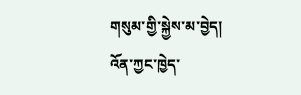གསུམ་གྱི་སྐྱེས་མ་བྱེད།
འོན་ཀྱང་ཁྱེད་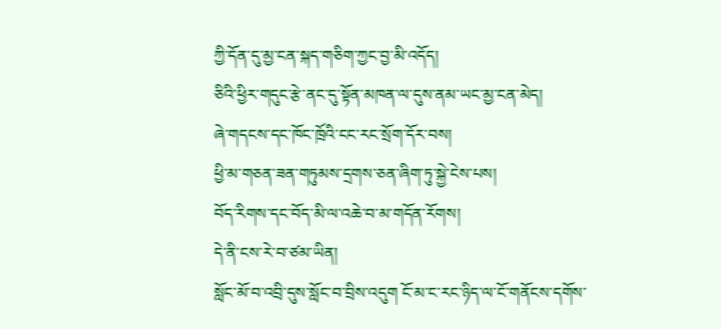ཀྱི་དོན་དུ་མྱ་ངན་སྐད་གཅིག་ཀྱང་བྱ་མི་འདོད།
ཅིའི་ཕྱིར་གདུང་རྩེ་ནང་དུ་སྟོན་མཁན་ལ་དུས་ནམ་ཡང་མྱ་ངན་མེད།
ཞེ་གདངས་དང་ཁོང་ཁྲོའི་ངང་རང་སྲོག་དོར་བས།
ཕྱི་མ་གཅན་ཟན་གཏུམས་དྲགས་ཅན་ཞིག་ཏུ་སྐྱེ་ངེས་པས།
བོད་རིགས་དང་བོད་མི་ལ་འཆེ་བ་མ་གདོན་རོགས།
དེ་ནི་ངས་རེ་བ་ཙམ་ཡིན།
སློང་མོ་བ་འབྲི་དུས་སློང་བ་བྲིས་འདུག ངོ་མ་ང་རང་ཉིད་ལ་ངོ་གནོངས་དགོས་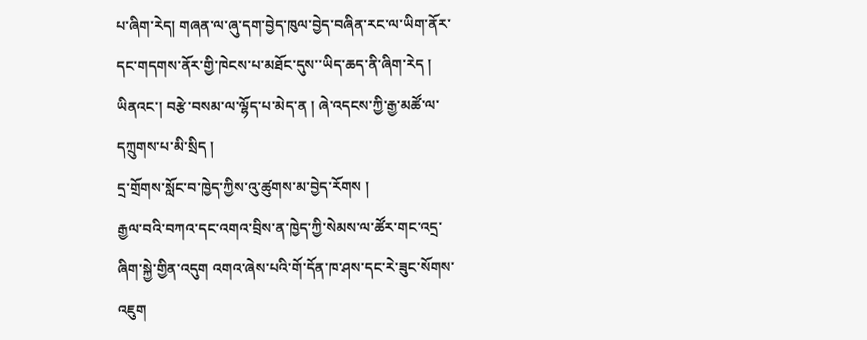པ་ཞིག་རེད། གཞན་ལ་ཞུ་དག་བྱེད་ཁུལ་བྱེད་བཞིན་རང་ལ་ཡིག་ནོར་དང་གདགས་ནོར་གྱི་ཁེངས་པ་མཐོང་དུས་་ཡིད་ཆད་ནི་ཞིག་རེད ། ཡིནའང་། བརྩེ་བསམ་ལ་ལྷོད་པ་མེད་ན ། ཞེ་འདངས་ཀྱི་རྒྱ་མཚོ་ལ་དཀྲུགས་པ་མི་སྲིད །
དྲ་གྲོགས་སློང་བ་ཁྱེད་ཀྱིས་འུ་ཚུགས་མ་བྱེད་རོགས །
རྒྱལ་བའི་བཀའ་དང་འགའ་བྲིས་ན་ཁྱེད་ཀྱི་སེམས་ལ་ཚོར་གང་འདྲ་ཞིག་སྐྱེ་གྱིན་འདུག འགའ་ཞེས་པའི་གོ་དོན་ཁ་ཤས་དང་རེ་ཟུང་སོགས་འཇུག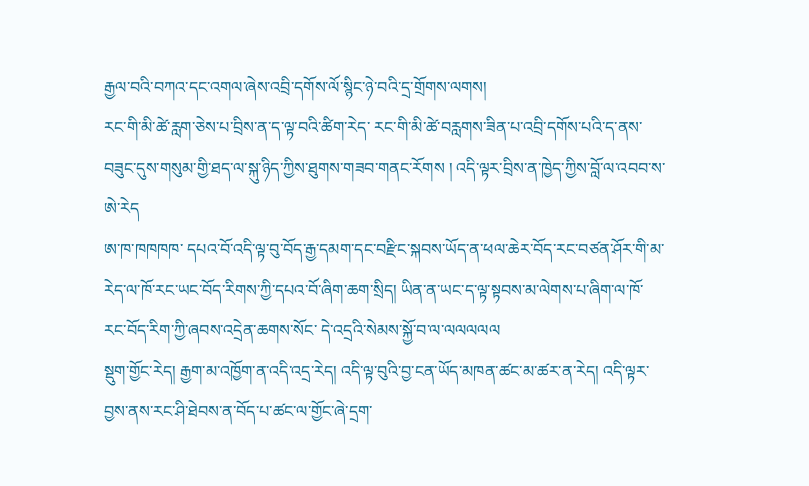རྒྱལ་བའི་བཀའ་དང་འགལ་ཞེས་འབྲི་དགོས་ལོ་སྙིང་ཉེ་བའི་དྲ་གྲོགས་ལགས།
རང་གི་མི་ཚེ་རླག་ཅེས་པ་བྲིས་ན་ད་ལྟ་བའི་ཚིག་རེད་ རང་གི་མི་ཚེ་བརླགས་ཟིན་པ་འབྲི་དགོས་པའི་ད་ནས་བཟུང་དུས་གསུམ་གྱི་ཐད་ལ་སྐུ་ཉིད་ཀྱིས་ཐུགས་གཟབ་གནང་རོགས ། འདི་ལྟར་བྲིས་ན་ཁྱེད་ཀྱིས་བློ་ལ་འབབ་ས་ཨེ་རེད
ཨ་ཁ་ཁཁཁཁ་ དཔའ་བོ་འདི་ལྟ་བུ་བོད་རྒྱ་དམག་དང་བརྫིང་སྐབས་ཡོད་ན་ཕལ་ཆེར་བོད་རང་བཙན་ཤོར་གི་མ་རེད་ལ་ཁོ་རང་ཡང་བོད་རིགས་ཀྱི་དཔའ་བོ་ཞིག་ཆག་སྲིད། ཡིན་ན་ཡང་ད་ལྟ་སྟབས་མ་ལེགས་པ་ཞིག་ལ་ཁོ་རང་བོད་རིག་ཀྱི་ཞབས་འདྲེན་ཆགས་སོང་ དེ་འདྲའི་སེམས་སྐྱོ་བ་ལ་ལལལལལ
སྡུག་གྱོང་རེད། རྒྱག་མ་འཁྱོག་ན་འདི་འདྲ་རེད། འདི་ལྟ་བུའི་བྱ་ངན་ཡོད་མཁན་ཚང་མ་ཚར་ན་རེད། འདི་ལྟར་བྱས་ནས་རང་ཤི་ཐེབས་ན་བོད་པ་ཚང་ལ་གྱོང་ཞེ་དྲག་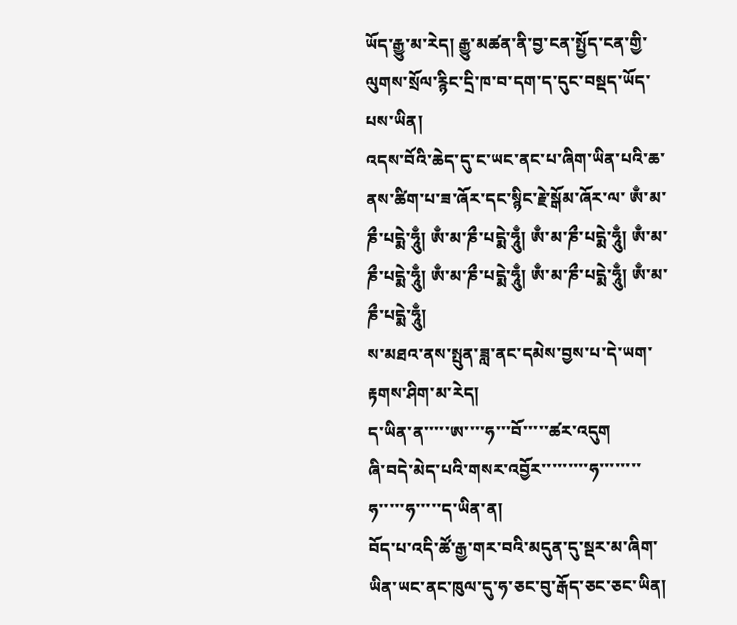ཡོད་རྒྱུ་མ་རེད། རྒྱུ་མཚན་ནི་བྱ་ངན་སྤྱོད་ངན་གྱི་ལུགས་སྲོལ་རྙིང་དྲི་ཁ་བ་དག་ད་དུང་བསྡད་ཡོད་པས་ཡིན།
འདས་བོའི་ཆེད་དུ་ང་ཡང་ནང་པ་ཞིག་ཡིན་པའི་ཆ་ནས་ཚིག་པ་ཟ་ཞོར་དང་སྙིང་རྗེ་སྒོམ་ཞོར་ལ་ ཨྃ་མ་ཎྀ་པདྨེ་ཧཱུྃ། ཨྃ་མ་ཎྀ་པདྨེ་ཧཱུྃ། ཨྃ་མ་ཎྀ་པདྨེ་ཧཱུྃ། ཨྃ་མ་ཎྀ་པདྨེ་ཧཱུྃ། ཨྃ་མ་ཎྀ་པདྨེ་ཧཱུྃ། ཨྃ་མ་ཎྀ་པདྨེ་ཧཱུྃ། ཨྃ་མ་ཎྀ་པདྨེ་ཧཱུྃ།
ས་མཐའ་ནས་སྤུན་ཟླ་ནང་དམེས་བྱས་པ་དེ་ཡག་རྟགས་ཤིག་མ་རེད།
ད་ཡིན་ན་་་་་ཨ་་་་ཧ་་་བོ་་་་་ཚར་འདུག
ཞི་བདེ་མེད་པའི་གསར་འབྱོར་་་་་་་་་ཧ་་་་་་་་ཧ་་་་་ཧ་་་་་ད་ཡིན་ན།
བོད་པ་འདི་ཚོ་རྒྱ་གར་བའི་མདུན་དུ་སྡར་མ་ཞིག་ཡིན་ཡང་ནང་ཁུལ་དུ་ཧ་ཅང་བུ་རྒོད་ཅང་ཅང་ཡིན།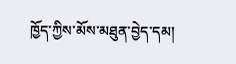ཁྱོད་ཀྱིས་མོས་མཐུན་བྱེད་དམ།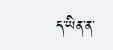ད་ཡིན་ན་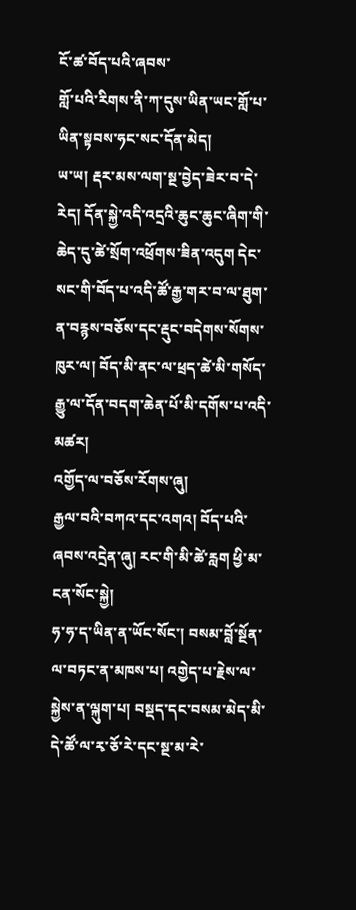ངོ་ཚ་བོད་པའི་ཞབས་
གློ་པའི་རིགས་ནི་ཀ་དུས་ཡིན་ཡང་གློ་པ་ཡིན་སྟབས་ཧང་སང་དོན་མེད།
ཡ་ཡ། རྡར་མས་ལག་སྔ་བྱེད་ཟེར་བ་དེ་རེད། དོན་སྐྱེ་འདི་འདྲའི་ཆུང་ཆུང་ཞིག་གི་ཆེད་དུ་ཚེ་སྲོག་འཕྲོགས་ཟིན་འདུག དེང་སང་གི་བོད་པ་འདི་ཚོ་རྒྱ་གར་བ་ལ་ཐུག་ན་བརྙས་བཅོས་དང་རྡུང་བདེགས་སོགས་ཁུར་ལ། བོད་མི་ནང་ལ་ཕྲད་ཚེ་མི་གསོད་རྒྱུ་ལ་དོན་བདག་ཆེན་པོ་མི་དགོས་པ་འདི་མཚར།
འགྱོད་ལ་བཅོས་རོགས་ཞུ།
རྒྱལ་བའི་བཀའ་དང་འགའ། བོད་པའི་ཞབས་འདྲེན་ཞུ། རང་གི་མི་ཚེ་རླག ཕྱི་མ་ངན་སོང་སྐྱེ།
ཧ་ཧ་ད་ཡིན་ན་ཡོང་སོང་། བསམ་བློ་སྔོན་ལ་བཏང་ན་མཁས་པ། འགྱེད་པ་རྗེས་ལ་སྐྱེས་ན་ལྐུག་པ། བསྡད་དང་བསམ་མེད་མི་དེ་ཚོ་ལ་རྭ་ཅོ་རེ་དང་སྔ་མ་རེ་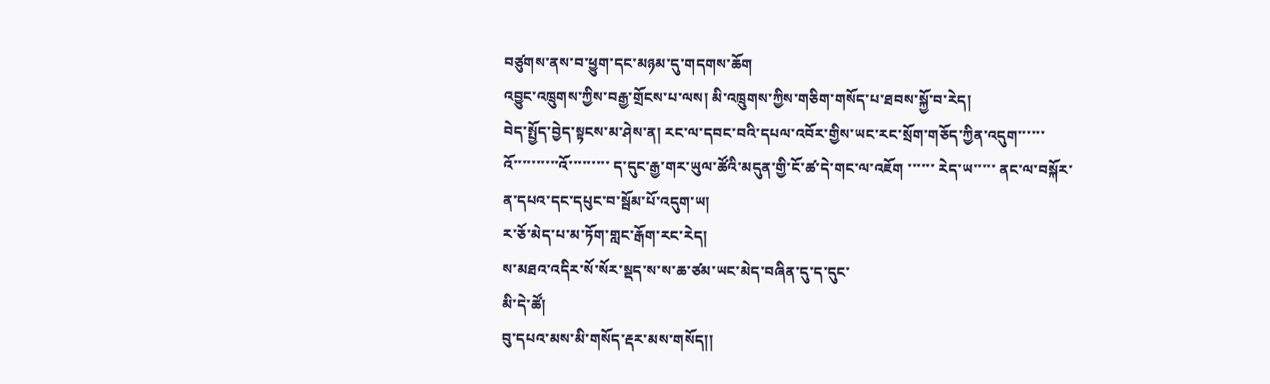བཙུགས་ནས་བ་ཕྱུག་དང་མཉམ་དུ་གདགས་ཆོག
འབྱུང་འཁྲུགས་ཀྱིས་བརྒྱ་གྲོངས་པ་ལས། མི་འཁྲུགས་ཀྱིས་གཅིག་གསོད་པ་ཐབས་སྐྱོ་བ་རེད།
བེད་སྤྱོད་བྱེད་སྟངས་མ་ཤེས་ན། རང་ལ་དབང་བའི་དཔལ་འབོར་གྱིས་ཡང་རང་སྲོག་གཅོད་ཀྱིན་འདུག་་་་་་ འོ་་་་་་་་་་འོ་་་་་་་་་ ད་དུང་རྒྱ་གར་ཡུལ་ཚོའི་མདུན་གྱི་ངོ་ཚ་དེ་གང་ལ་འཇོག ་་་་་་ རེད་ཡ་་་་་ ནང་ལ་བསྐོར་ན་དཔའ་དང་དཔུང་བ་སྦོམ་པོ་འདུག་ཡ།
ར་ཅོ་མེད་པ་མ་ཏོག་གླང་རྒོག་རང་རེད།
ས་མཐའ་འདིར་སོ་སོར་སྡད་ས་ས་ཆ་ཙམ་ཡང་མེད་བཞིན་དུ་ད་དུང་
མི་དེ་ཚོ།
བུ་དཔའ་མས་མི་གསོད་རྡར་མས་གསོད།།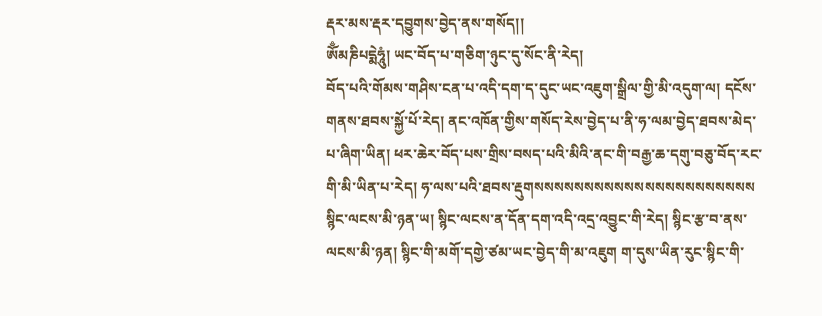རྡར་མས་རྡར་དབྱུགས་བྱེད་ནས་གསོད།།
ཨོྃམཎིཔདྨེཧཱུཾ། ཡང་བོད་པ་གཅིག་ཉུང་དུ་སོང་ནི་རེད།
བོད་པའི་གོམས་གཤིས་ངན་པ་འདི་དག་ད་དུང་ཡང་འཇུག་སྒྲིལ་གྱི་མི་འདུག་ལ། དངོས་གནས་ཐབས་སྐྱོ་པོ་རེད། ནང་འཁོན་གྱིས་གསོད་རེས་བྱེད་པ་ནི་ཧ་ལམ་བྱེད་ཐབས་མེད་པ་ཞིག་ཡིན། ཕར་ཆེར་བོད་པས་གྲིས་བསད་པའི་མིའི་ནང་གི་བརྒྱ་ཆ་དགུ་བཅུ་བོད་རང་གི་མི་ཡིན་པ་རེད། ཧ་ལས་པའི་ཐབས་རྡུགསསསསསསསསསསསསསསསསསསསསསས
སྙིང་ལངས་མི་ཉན་ཡ། སྙིང་ལངས་ན་དོན་དག་འདི་འདྲ་འབྱུང་གི་རེད། སྙིང་རྩ་བ་ནས་ལངས་མི་ཉན། སྙིང་གི་མགོ་དགྱེ་ཙམ་ཡང་བྱེད་གི་མ་འཇུག ག་དུས་ཡིན་རུང་སྙིང་གི་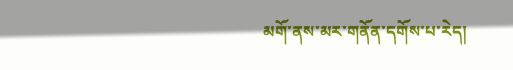མགོ་ནས་མར་གནོན་དགོས་པ་རེད།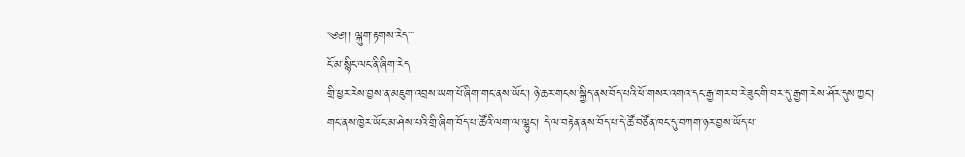༄༅།། ལྐུག་རྟགས་རེད་་་
ངོ་མ་སྙིང་ལང་ནི་ཞིག་རེད
གྲི་ཕྱར་རེས་བྱས་ན་མཇུག་འབྲས་ཡག་པོ་ཞིག་གང་ནས་ཡོང་། ཉེ་ཆར་གངས་སྐྱིད་ནས་བོད་པའི་ཕོ་གསར་འགའ་དང་རྒྱ་གར་བ་རེ་ཟུང་གི་བར་དུ་རྒྱག་རེས་ཤོར་དུས་ཀྱང་། གང་ནས་ཁྱེར་ཡོང་མ་ཤེས་པའི་གྲི་ཞིག་བོད་པ་ཚོའི་ལག་ལ་ལྷུང་། དེ་ལ་བརྟེན་ནས་བོད་པ་དེ་ཚོ་བཙོན་ཁང་དུ་བཀག་ཉར་བྱས་ཡོད་པ་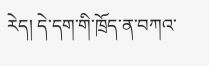རེད། དེ་དག་གི་ཁྲོད་ན་བཀའ་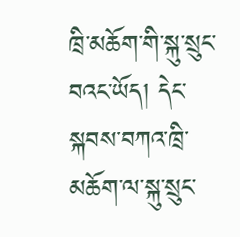ཁྲི་མཆོག་གི་སྐུ་སྲུང་བའང་ཡོད། དེང་སྐབས་བཀའ་ཁྲི་མཆོག་ལ་སྐུ་སྲུང་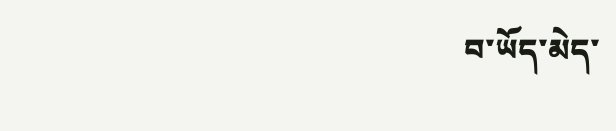བ་ཡོད་མེད་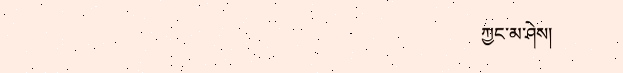ཀྱང་མ་ཤེས།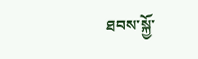ཐབས་སྐྱོ་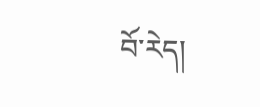བོ་རེད།